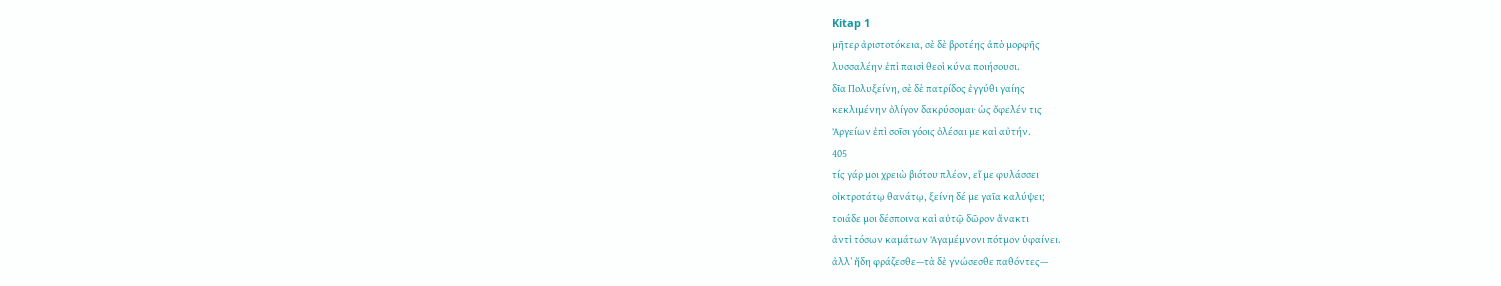Kitap 1
μῆτερ ἀριστοτόκεια, σὲ δὲ βροτέης ἀπὸ μορφῆς
λυσσαλέην ἐπὶ παισὶ θεοὶ κύνα ποιήσουσι.
δῖα Πολυξείνη, σὲ δὲ πατρίδος ἐγγύθι γαίης
κεκλιμένην ὀλίγον δακρύσομαι· ὡς ὄφελέν τις
Ἀργείων ἐπὶ σοῖσι γόοις ὀλέσαι με καὶ αὐτήν.
405
τίς γάρ μοι χρειὼ βιότου πλέον, εἴ με φυλάσσει
οἰκτροτάτῳ θανάτῳ, ξείνη δέ με γαῖα καλύψει;
τοιάδε μοι δέσποινα καὶ αὐτῷ δῶρον ἄνακτι
ἀντὶ τόσων καμάτων Ἀγαμέμνονι πότμον ὑφαίνει.
ἀλλʼ ἤδη φράζεσθε—τὰ δὲ γνώσεσθε παθόντες—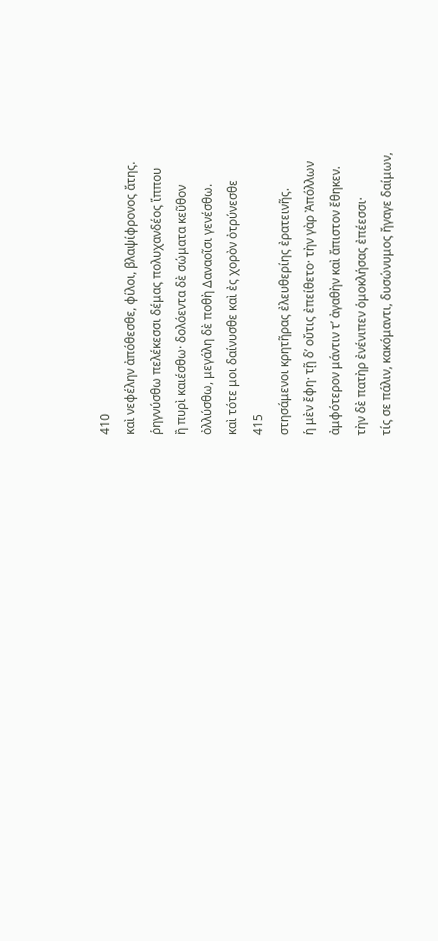410
καὶ νεφέλην ἀπόθεσθε, φίλοι, βλαψίφρονος ἄτης.
ῥηγνύσθω πελέκεσσι δέμας πολυχανδέος ἵππου
ἢ πυρὶ καιέσθω· δολόεντα δὲ σώματα κεῦθον
ὀλλύσθω, μεγάλη δὲ ποθὴ Δαναοῖσι γενέσθω.
καὶ τότε μοι δαίνυσθε καὶ ἐς χορὸν ὀτρύνεσθε
415
στησάμενοι κρητῆρας ἐλευθερίης ἐρατεινῆς.
ἡ μὲν ἔφη· τῇ δʼ οὔτις ἐπείθετο· τὴν γὰρ Ἀπόλλων
ἀμφότερον μάντιν τʼ ἀγαθὴν καὶ ἄπιστον ἔθηκεν.
τὴν δὲ πατὴρ ἐνένιπεν ὁμοκλήσας ἐπέεσσι·
τίς σε πάλιν, κακόμαντι, δυσώνυμος ἤγαγε δαίμων,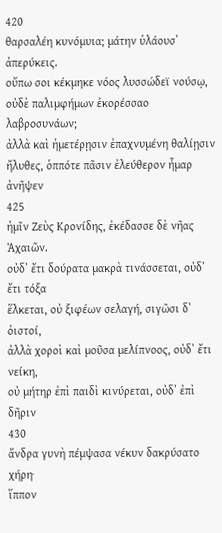420
θαρσαλέη κυνόμυια; μάτην ὑλάουσʼ ἀπερύκεις.
οὔπω σοι κέκμηκε νόος λυσσώδεϊ νούσῳ,
οὐδὲ παλιμφήμων ἐκορέσσαο λαβροσυνάων;
ἀλλὰ καὶ ἡμετέρῃσιν ἐπαχνυμένη θαλίῃσιν
ἤλυθες, ὁππότε πᾶσιν ἐλεύθερον ἦμαρ ἀνῆψεν
425
ἡμῖν Ζεὺς Κρονίδης, ἐκέδασσε δὲ νῆας Ἀχαιῶν.
οὐδʼ ἔτι δούρατα μακρὰ τινάσσεται, οὐδʼ ἔτι τόξα
ἕλκεται, οὐ ξιφέων σελαγή, σιγῶσι δʼ ὀιστοί,
ἀλλὰ χοροὶ καὶ μοῦσα μελίπνοος, οὐδʼ ἔτι νείκη,
οὐ μήτηρ ἐπὶ παιδὶ κινύρεται, οὐδʼ ἐπὶ δῆριν
430
ἄνδρα γυνὴ πέμψασα νέκυν δακρύσατο χήρη·
ἵππον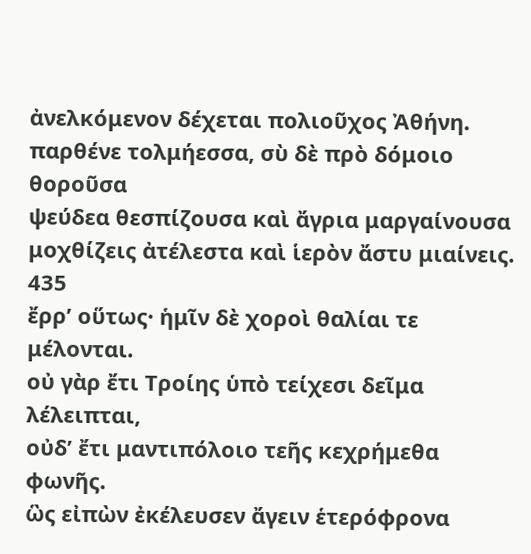ἀνελκόμενον δέχεται πολιοῦχος Ἀθήνη.
παρθένε τολμήεσσα, σὺ δὲ πρὸ δόμοιο θοροῦσα
ψεύδεα θεσπίζουσα καὶ ἄγρια μαργαίνουσα
μοχθίζεις ἀτέλεστα καὶ ἱερὸν ἄστυ μιαίνεις.
435
ἔρρʼ οὕτως· ἡμῖν δὲ χοροὶ θαλίαι τε μέλονται.
οὐ γὰρ ἔτι Τροίης ὑπὸ τείχεσι δεῖμα λέλειπται,
οὐδʼ ἔτι μαντιπόλοιο τεῆς κεχρήμεθα φωνῆς.
ὣς εἰπὼν ἐκέλευσεν ἄγειν ἑτερόφρονα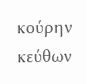κούρην
κεύθων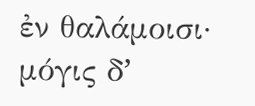ἐν θαλάμοισι· μόγις δʼ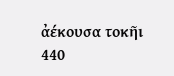ἀέκουσα τοκῆι
440